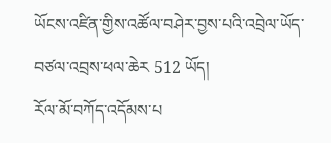ཡོངས་འཛིན་གྱིས་འཚོལ་བཤེར་བྱས་པའི་འབྲེལ་ཡོད་བཙལ་འབྲས་ཕལ་ཆེར 512 ཡོད།
རོལ་མོ་བཀོད་འདོམས་པ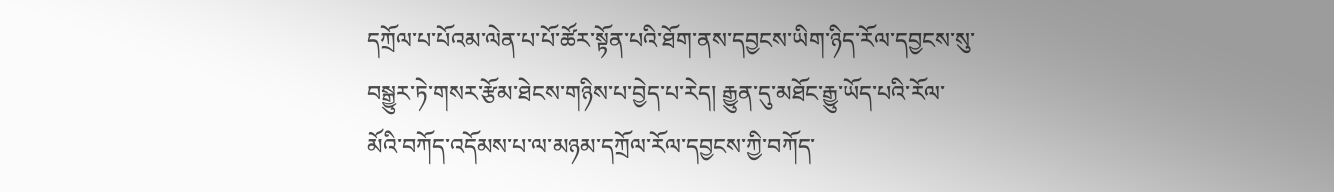དཀྲོལ་པ་པོའམ་ལེན་པ་པོ་ཚོར་སྟོན་པའི་ཐོག་ནས་དབྱངས་ཡིག་ཉིད་རོལ་དབྱངས་སུ་བསྒྱུར་ཏེ་གསར་རྩོམ་ཐེངས་གཉིས་པ་བྱེད་པ་རེད། རྒྱུན་དུ་མཐོང་རྒྱུ་ཡོད་པའི་རོལ་མོའི་བཀོད་འདོམས་པ་ལ་མཉམ་དཀྲོལ་རོལ་དབྱངས་ཀྱི་བཀོད་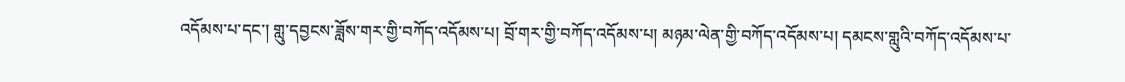འདོམས་པ་དང་། གླུ་དབྱངས་ཟློས་གར་གྱི་བཀོད་འདོམས་པ། བྲོ་གར་གྱི་བཀོད་འདོམས་པ། མཉམ་ལེན་གྱི་བཀོད་འདོམས་པ། དམངས་གླུའི་བཀོད་འདོམས་པ་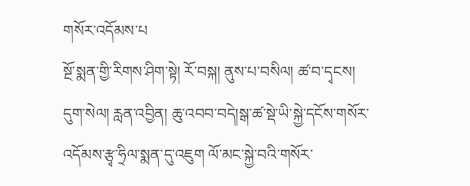གསོར་འདོམས་པ
སྔོ་སྨན་གྱི་རིགས་ཤིག་སྟེ། རོ་བསྐ། ནུས་པ་བསིལ། ཚ་བ་དྭངས། དུག་སེལ། རླན་འབྱིན། ཆུ་འབབ་བདེ།སྒ་ཚ་སྡེ་ཡི་སྐྱེ་དངོས་གསོར་འདོམས་རྩྭ་ཧྲིལ་སྨན་དུ་འཇུག ལོ་མང་སྐྱེ་བའི་གསོར་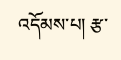འདོམས་པ། རྩ་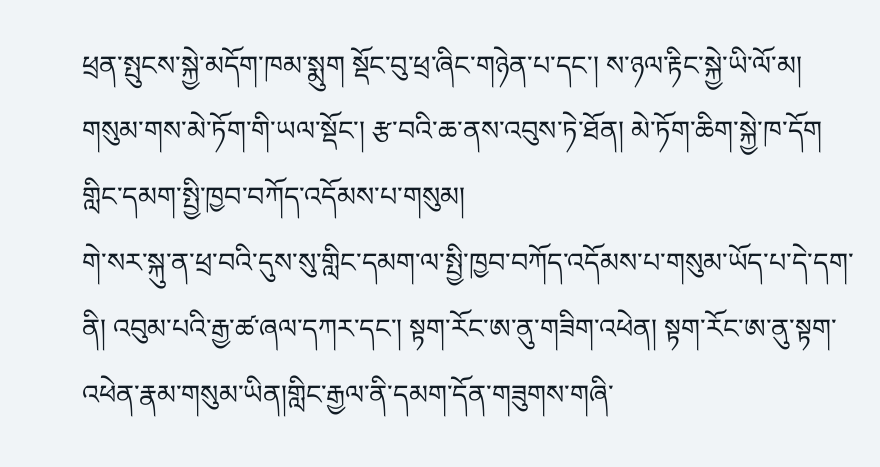ཕྲན་སྤུངས་སྐྱེ་མདོག་ཁམ་སྨུག སྡོང་བུ་ཕྲ་ཞིང་གཉེན་པ་དང་། ས་ཉལ་རྟིང་སྐྱེ་ཡི་ལོ་མ། གསུམ་གས་མེ་ཏོག་གི་ཡལ་སྡོང་། རྩ་བའི་ཆ་ནས་འབུས་ཏེ་ཐོན། མེ་ཏོག་ཆིག་སྐྱེ་ཁ་དོག
གླིང་དམག་སྤྱི་ཁྱབ་བཀོད་འདོམས་པ་གསུམ།
གེ་སར་སྐུ་ན་ཕྲ་བའི་དུས་སུ་གླིང་དམག་ལ་སྤྱི་ཁྱབ་བཀོད་འདོམས་པ་གསུམ་ཡོད་པ་དེ་དག་ནི། འབུམ་པའི་རྒྱ་ཚ་ཞལ་དཀར་དང་། སྟག་རོང་ཨ་ནུ་གཟིག་འཕེན། སྟག་རོང་ཨ་ནུ་སྟག་འཕེན་རྣམ་གསུམ་ཡིན།གླིང་རྒྱལ་ནི་དམག་དོན་གཟུགས་གཞི་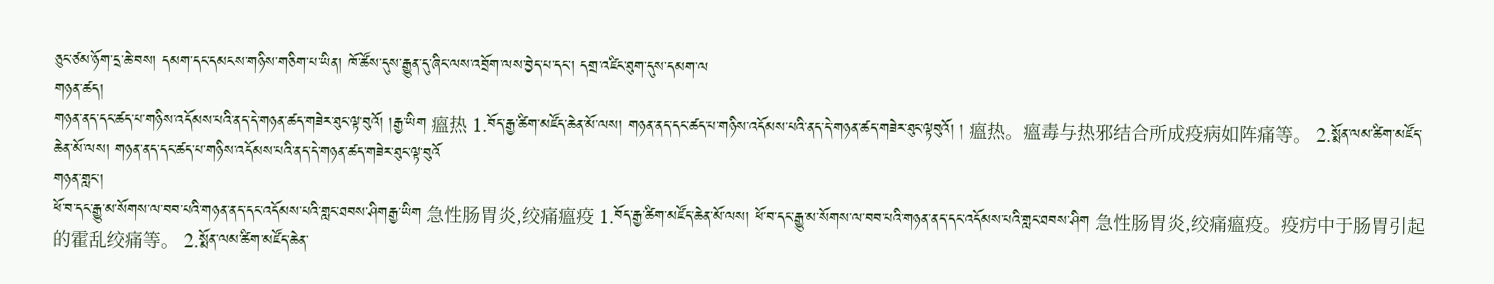ཅུང་ཙམ་ཉོག་དྲ་ཆེ་བས། དམག་དང་དམངས་གཉིས་གཅིག་པ་ཡིན། ཁོ་ཚོས་དུས་རྒྱུན་དུ་ཞིང་ལས་འབྲོག་ལས་བྱེད་པ་དང་། དགྲ་འཛིང་ཐུག་དུས་དམག་ལ
གཉན་ཚད།
གཉན་ནད་དང་ཚད་པ་གཉིས་འདོམས་པའི་ནད་དེ་གཉན་ཚད་གཟེར་ཐུང་ལྟ་བུའོ། །རྒྱ་ཡིག 瘟热 1.བོད་རྒྱ་ཚིག་མཛོད་ཆེན་མོ་ལས། གཉན་ནད་དང་ཚད་པ་གཉིས་འདོམས་པའི་ནད་དེ་གཉན་ཚད་གཟེར་ཐུང་ལྟབུའོ། ། 瘟热。瘟毒与热邪结合所成疫病如阵痛等。 2.སྨོན་ལམ་ཚིག་མཛོད་ཆེན་མོ་ལས། གཉན་ནད་དང་ཚད་པ་གཉིས་འདོམས་པའི་ནད་དེ་གཉན་ཚད་གཟེར་ཐུང་ལྟ་བུའོ
གཉན་གླང་།
ཕོ་བ་དང་རྒྱུ་མ་སོགས་ལ་བབ་པའི་གཉན་ནད་དང་འདོམས་པའི་གླང་ཐབས་ཤིགརྒྱ་ཡིག 急性肠胃炎,绞痛瘟疫 1.བོད་རྒྱ་ཚིག་མཛོད་ཆེན་མོ་ལས། ཕོ་བ་དང་རྒྱུ་མ་སོགས་ལ་བབ་པའི་གཉན་ནད་དང་འདོམས་པའི་གླང་ཐབས་ཤིག 急性肠胃炎,绞痛瘟疫。疫疠中于肠胃引起的霍乱绞痛等。 2.སྨོན་ལམ་ཚིག་མཛོད་ཆེན་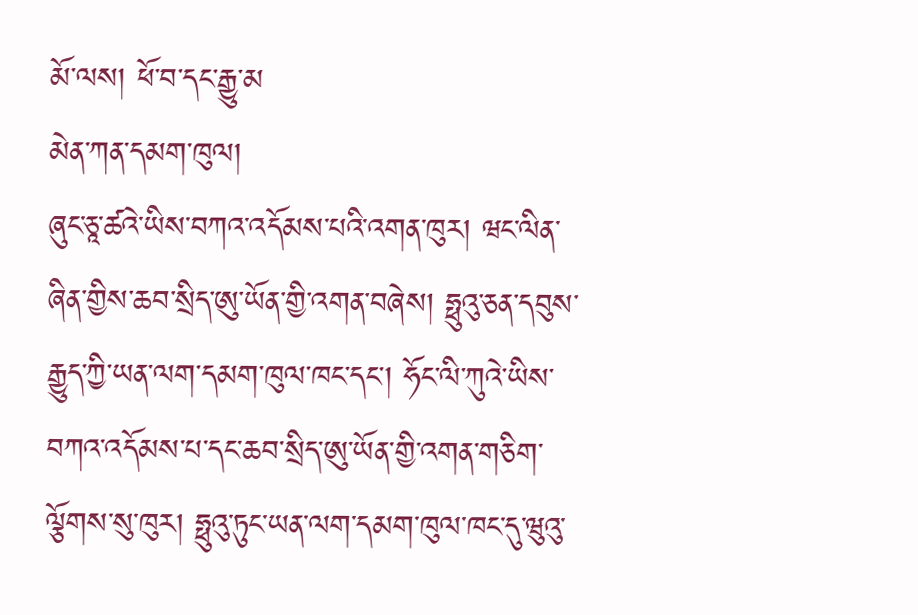མོ་ལས། ཕོ་བ་དང་རྒྱུ་མ
མེན་ཀན་དམག་ཁུལ།
ཞུང་ཅཱ་ཚའེ་ཡིས་བཀའ་འདོམས་པའི་འགན་ཁུར། ཝང་ལིན་ཞིན་གྱིས་ཆབ་སྲིད་ཨུ་ཡོན་གྱི་འགན་བཞེས། ཧྥུའུ་ཅན་དབུས་རྒྱུད་ཀྱི་ཡན་ལག་དམག་ཁུལ་ཁང་དང་། ཧོང་ལི་ཀུའེ་ཡིས་བཀའ་འདོམས་པ་དང་ཆབ་སྲིད་ཨུ་ཡོན་གྱི་འགན་གཅིག་ལྕོགས་སུ་ཁུར། ཧྥུའུ་ཏུང་ཡན་ལག་དམག་ཁུལ་ཁང་དུ་ཝུའུ་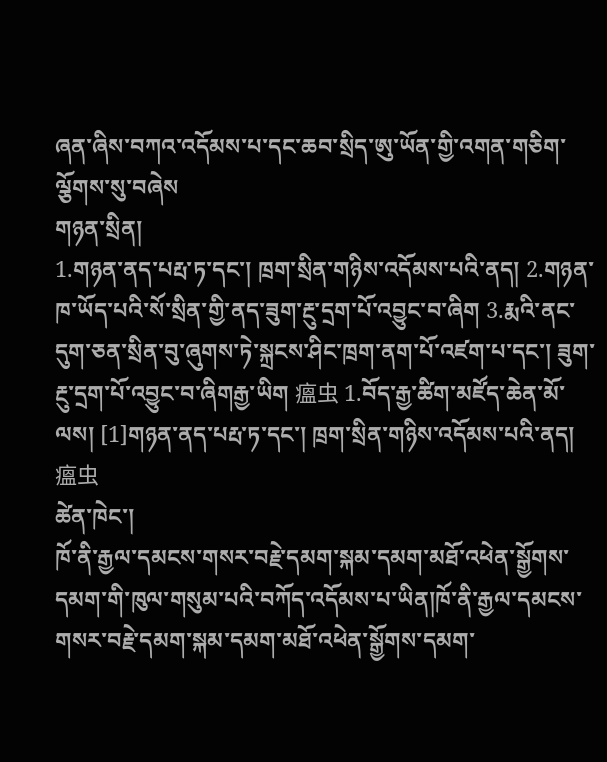ཞན་ཞིས་བཀའ་འདོམས་པ་དང་ཆབ་སྲིད་ཨུ་ཡོན་གྱི་འགན་གཅིག་ལྕོགས་སུ་བཞེས
གཉན་སྲིན།
1.གཉན་ནད་པརྤ་ཏ་དང་། ཁྲག་སྲིན་གཉིས་འདོམས་པའི་ནད། 2.གཉན་ཁ་ཡོད་པའི་སོ་སྲིན་གྱི་ནད་ཟུག་རྔུ་དྲག་པོ་འབྱུང་བ་ཞིག 3.རྨའི་ནང་དུག་ཅན་སྲིན་བུ་ཞུགས་ཏེ་སྐྲངས་ཤིང་ཁྲག་ནག་པོ་འཛག་པ་དང་། ཟུག་རྔུ་དྲག་པོ་འབྱུང་བ་ཞིགརྒྱ་ཡིག 瘟虫 1.བོད་རྒྱ་ཚིག་མཛོད་ཆེན་མོ་ལས། [1]གཉན་ནད་པརྤ་ཏ་དང་། ཁྲག་སྲིན་གཉིས་འདོམས་པའི་ནད། 瘟虫
ཚེན་ཁེང་།
ཁོ་ནི་རྒྱལ་དམངས་གསར་བརྗེ་དམག་སྐམ་དམག་མཐོ་འཕེན་སྒྱོགས་དམག་གི་ཁུལ་གསུམ་པའི་བཀོད་འདོམས་པ་ཡིན།ཁོ་ནི་རྒྱལ་དམངས་གསར་བརྗེ་དམག་སྐམ་དམག་མཐོ་འཕེན་སྒྱོགས་དམག་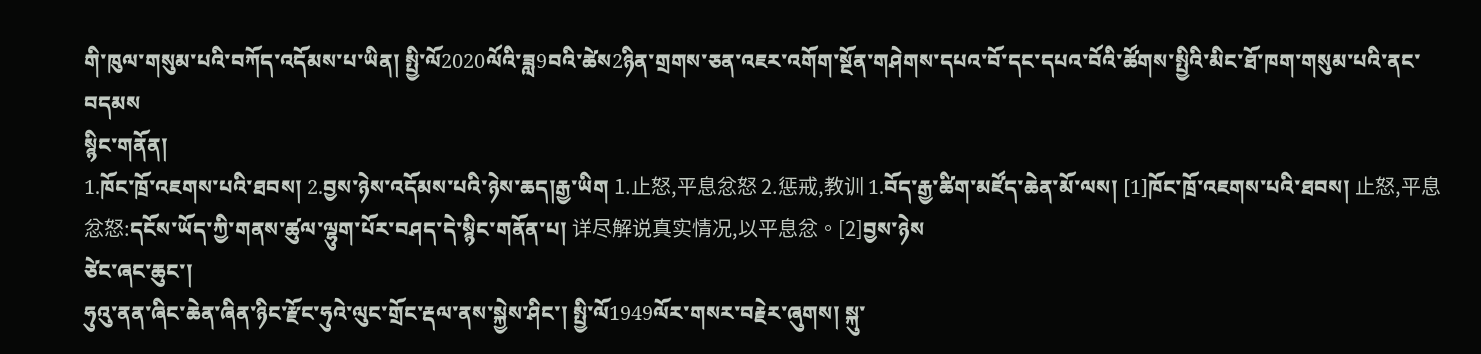གི་ཁུལ་གསུམ་པའི་བཀོད་འདོམས་པ་ཡིན། སྤྱི་ལོ2020ལོའི་ཟླ9བའི་ཚེས2ཉིན་གྲགས་ཅན་འཇར་འགོག་སྔོན་གཤེགས་དཔའ་བོ་དང་དཔའ་བོའི་ཚོགས་སྤྱིའི་མིང་ཐོ་ཁག་གསུམ་པའི་ནང་བདམས
སྙིང་གནོན།
1.ཁོང་ཁྲོ་འཇགས་པའི་ཐབས། 2.བྱས་ཉེས་འདོམས་པའི་ཉེས་ཆད།རྒྱ་ཡིག 1.止怒,平息忿怒 2.惩戒,教训 1.བོད་རྒྱ་ཚིག་མཛོད་ཆེན་མོ་ལས། [1]ཁོང་ཁྲོ་འཇགས་པའི་ཐབས། 止怒,平息忿怒:དངོས་ཡོད་ཀྱི་གནས་ཚུལ་ལྷུག་པོར་བཤད་དེ་སྙིང་གནོན་པ། 详尽解说真实情况,以平息忿。[2]བྱས་ཉེས
ཙེང་ཞང་ཆུང་།
ཧུའུ་ནན་ཞིང་ཆེན་ཞིན་ཉིང་རྫོང་ཧུའེ་ལུང་གྲོང་རྡལ་ནས་སྐྱེས་ཤིང་། སྤྱི་ལོ1949ལོར་གསར་བརྗེར་ཞུགས། སྐུ་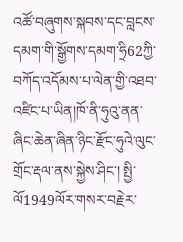འཚོ་བཞུགས་སྐབས་དང་བླངས་དམག་གི་སྒྱོགས་དམག་ཧྲི62ཀྱི་བཀོད་འདོམས་པ་ལེན་གྱི་འཐབ་འཛིང་པ་ཡིན།ཁོ་ནི་ཧུའུ་ནན་ཞིང་ཆེན་ཞིན་ཉིང་རྫོང་ཧུའེ་ལུང་གྲོང་རྡལ་ནས་སྐྱེས་ཤིང་། སྤྱི་ལོ1949ལོར་གསར་བརྗེར་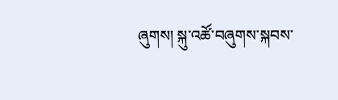ཞུགས། སྐུ་འཚོ་བཞུགས་སྐབས་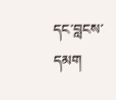དང་བླངས་དམག